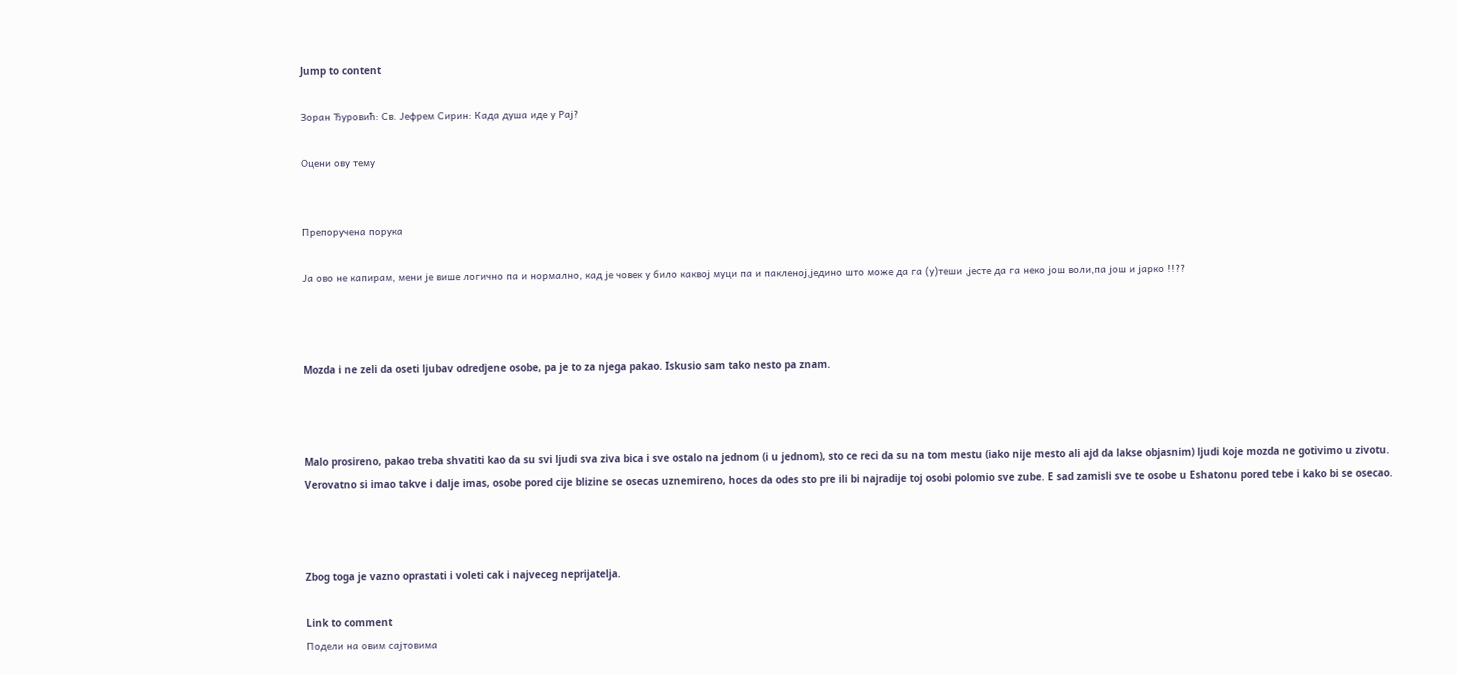Jump to content

Зоран Ђуровић: Св. Јефрем Сирин: Када душа иде у Рај?

Оцени ову тему


Препоручена порука

Ја ово не капирам, мени је више логично па и нормално, кад је човек у било каквој муци па и пакленој,једино што може да га (у)теши ,јесте да га неко још воли,па још и јарко !!??



Mozda i ne zeli da oseti ljubav odredjene osobe, pa je to za njega pakao. Iskusio sam tako nesto pa znam.



Malo prosireno, pakao treba shvatiti kao da su svi ljudi sva ziva bica i sve ostalo na jednom (i u jednom), sto ce reci da su na tom mestu (iako nije mesto ali ajd da lakse objasnim) ljudi koje mozda ne gotivimo u zivotu. Verovatno si imao takve i dalje imas, osobe pored cije blizine se osecas uznemireno, hoces da odes sto pre ili bi najradije toj osobi polomio sve zube. E sad zamisli sve te osobe u Eshatonu pored tebe i kako bi se osecao.



Zbog toga je vazno oprastati i voleti cak i najveceg neprijatelja.

Link to comment
Подели на овим сајтовима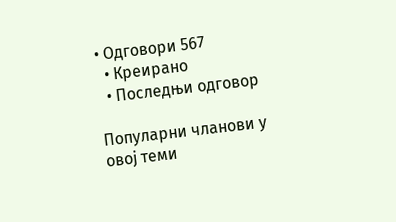• Одговори 567
  • Креирано
  • Последњи одговор

Популарни чланови у овој теми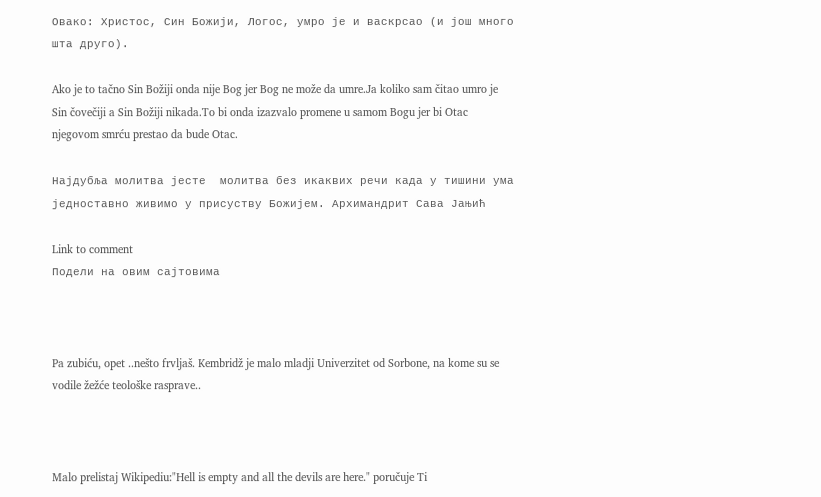Овако: Христос, Син Божији, Логос, умро је и васкрсао (и још много шта друго).

Ako je to tačno Sin Božiji onda nije Bog jer Bog ne može da umre.Ja koliko sam čitao umro je Sin čovečiji a Sin Božiji nikada.To bi onda izazvalo promene u samom Bogu jer bi Otac njegovom smrću prestao da bude Otac.

Најдубља молитва јесте  молитва без икаквих речи када у тишини ума једноставно живимо у присуству Божијем. Архимандрит Сава Јањић

Link to comment
Подели на овим сајтовима



Pa zubiću, opet ..nešto frvljaš. Kembridž je malo mladji Univerzitet od Sorbone, na kome su se vodile žežće teološke rasprave..



Malo prelistaj Wikipediu:"Hell is empty and all the devils are here." poručuje Ti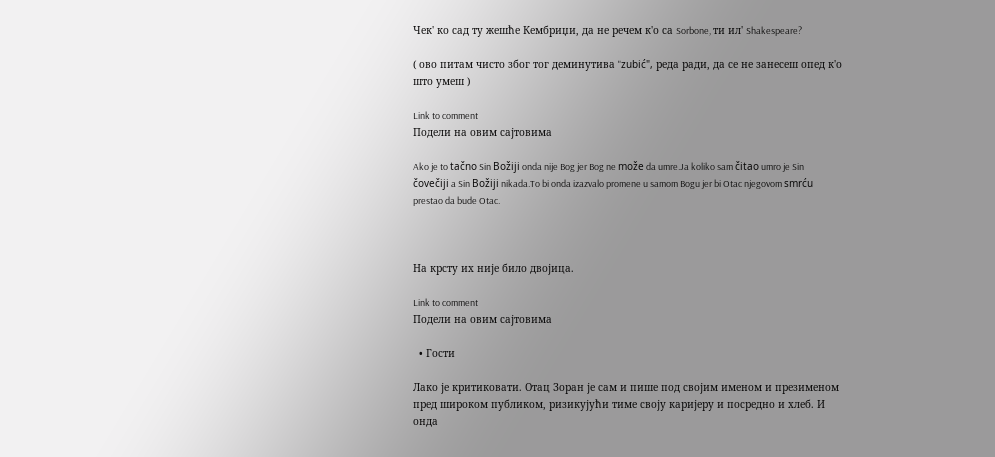Чек' ко сад ту жешће Кембриџи, да не речем к'о са Sorbone, ти ил' Shakespeare?

( ово питам чисто због тог деминутива "zubić", реда ради, да се не занесеш опед к'о што умеш )

Link to comment
Подели на овим сајтовима

Ako je to tačno Sin Božiji onda nije Bog jer Bog ne može da umre.Ja koliko sam čitao umro je Sin čovečiji a Sin Božiji nikada.To bi onda izazvalo promene u samom Bogu jer bi Otac njegovom smrću prestao da bude Otac.



На крсту их није било двојица.

Link to comment
Подели на овим сајтовима

  • Гости

Лако је критиковати. Отац Зоран је сам и пише под својим именом и презименом пред широком публиком, ризикујући тиме своју каријеру и посредно и хлеб. И онда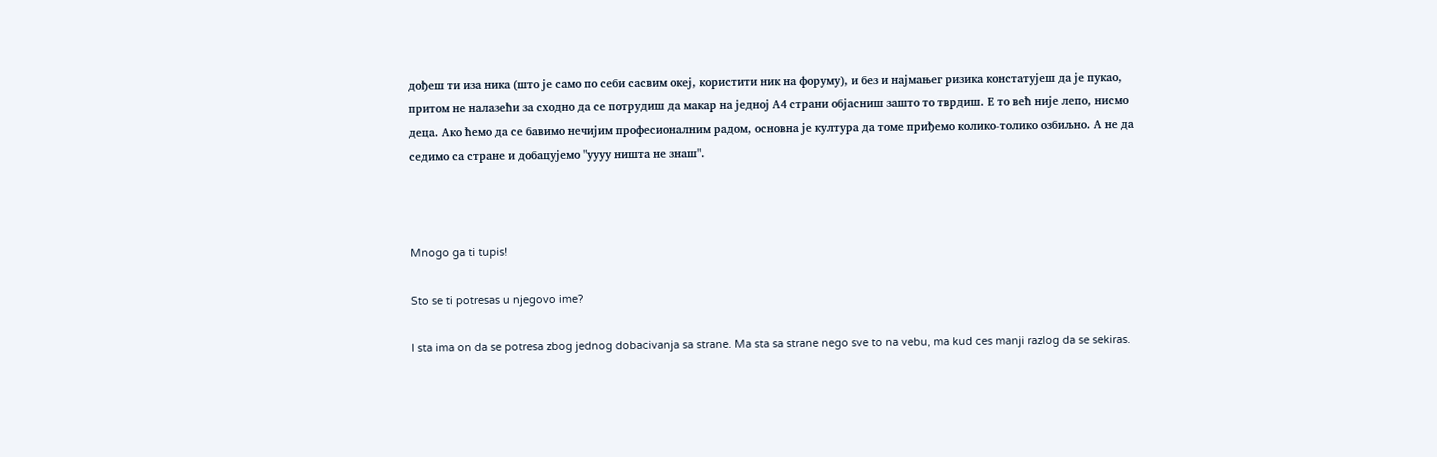дођеш ти иза ника (што је само по себи сасвим океј, користити ник на форуму), и без и најмањег ризика констатујеш да је пукао, притом не налазећи за сходно да се потрудиш да макар на једној А4 страни објасниш зашто то тврдиш. Е то већ није лепо, нисмо деца. Ако ћемо да се бавимо нечијим професионалним радом, основна је култура да томе приђемо колико-толико озбиљно. А не да седимо са стране и добацујемо "уууу ништа не знаш".



Mnogo ga ti tupis!

Sto se ti potresas u njegovo ime?

I sta ima on da se potresa zbog jednog dobacivanja sa strane. Ma sta sa strane nego sve to na vebu, ma kud ces manji razlog da se sekiras.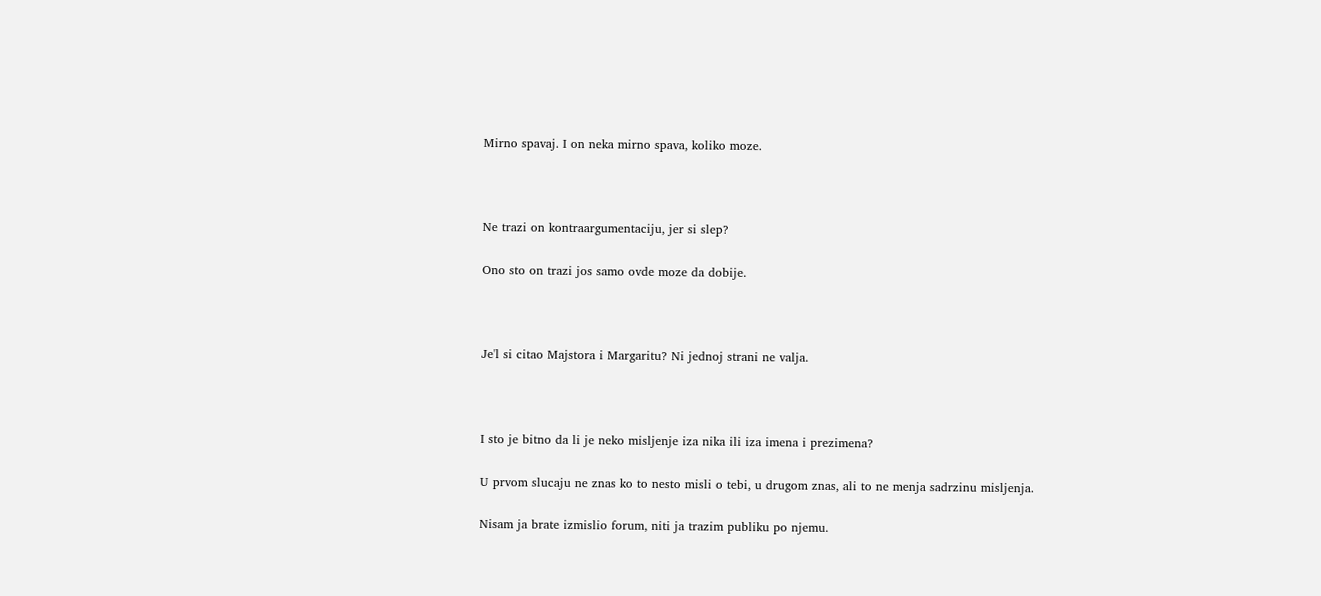Mirno spavaj. I on neka mirno spava, koliko moze.



Ne trazi on kontraargumentaciju, jer si slep?

Ono sto on trazi jos samo ovde moze da dobije.



Je'l si citao Majstora i Margaritu? Ni jednoj strani ne valja.



I sto je bitno da li je neko misljenje iza nika ili iza imena i prezimena?

U prvom slucaju ne znas ko to nesto misli o tebi, u drugom znas, ali to ne menja sadrzinu misljenja.

Nisam ja brate izmislio forum, niti ja trazim publiku po njemu.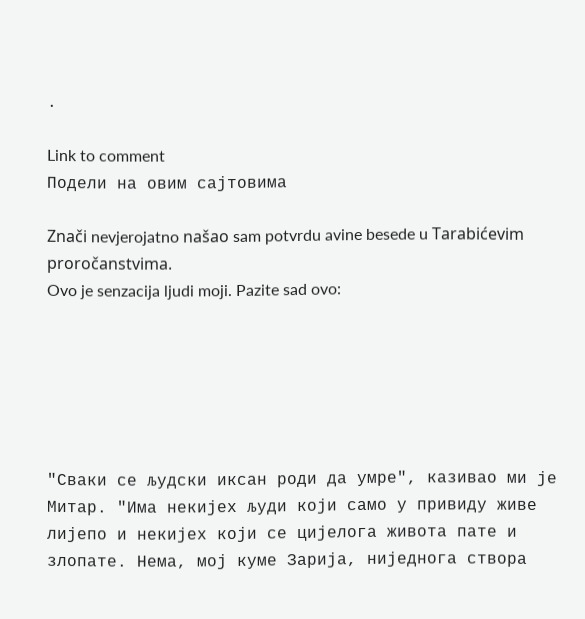.

Link to comment
Подели на овим сајтовима

Znači nevjerojatno našao sam potvrdu avine besede u Tarabićevim proročanstvima.
Ovo je senzacija ljudi moji. Pazite sad ovo:






"Сваки се људски иксан роди да умре", казивао ми је Митар. "Има некијех људи који само у привиду живе лијепо и некијех који се цијелога живота пате и злопате. Нема, мој куме Зарија, ниједнога створа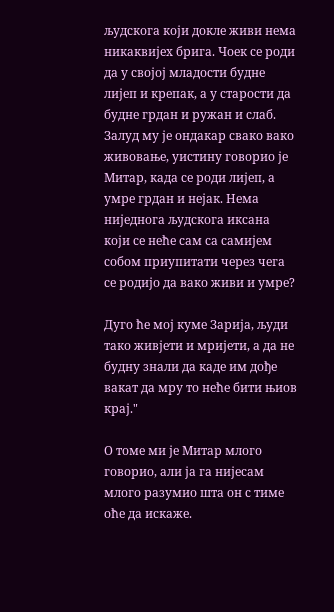људскога који докле живи нема никаквијех брига. Чоек се роди да у својој младости будне лијеп и крепак, а у старости да будне грдан и ружан и слаб. Залуд му је ондакар свако вако живовање, уистину говорио је Митар, када се роди лијеп, а умре грдан и нејак. Нема ниједнога људскога иксана који се неће сам са самијем собом приупитати через чега се родијо да вако живи и умре?

Дуго ће мој куме Зарија, људи тако живјети и мријети, а да не будну знали да каде им дође вакат да мру то неће бити њиов крај."

О томе ми је Митар млого говорио, али ја га нијесам млого разумио шта он с тиме оће да искаже.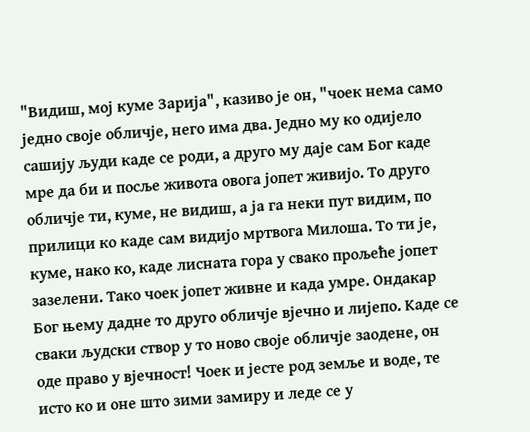"Видиш, мој куме Зарија", казиво је он, "чоек нема само једно своје обличје, него има два. Једно му ко одијело сашију људи каде се роди, а друго му даје сам Бог каде мре да би и посље живота овога јопет живијо. То друго обличје ти, куме, не видиш, а ја га неки пут видим, по прилици ко каде сам видијо мртвога Милоша. То ти је, куме, нако ко, каде лисната гора у свако прољеће јопет зазелени. Тако чоек јопет живне и када умре. Ондакар Бог њему дадне то друго обличје вјечно и лијепо. Kаде се сваки људски створ у то ново своје обличје заодене, он оде право у вјечност! Чоек и јесте род земље и воде, те исто ко и оне што зими замиру и леде се у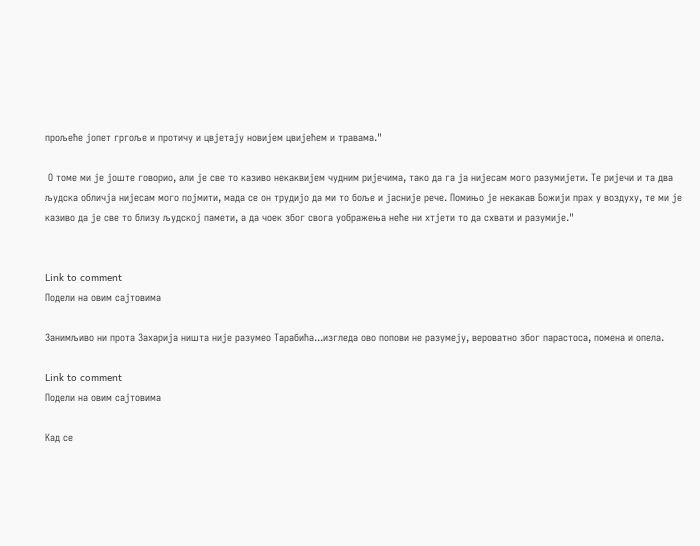прољеће јопет гргоље и протичу и цвјетају новијем цвијећем и травама."

 О томе ми је јоште говорио, али је све то казиво некаквијем чудним ријечима, тако да га ја нијесам мого разумијети. Те ријечи и та два људска обличја нијесам мого појмити, мада се он трудијо да ми то боље и јасније рече. Помињо је некакав Божији прах у воздуху, те ми је казиво да је све то близу људској памети, а да чоек због свога уображења неће ни хтјети то да схвати и разумије."


Link to comment
Подели на овим сајтовима

Занимљиво ни прота Захарија ништа није разумео Тарабића...изгледа ово попови не разумеју, вероватно због парастоса, помена и опела.

Link to comment
Подели на овим сајтовима

Кад се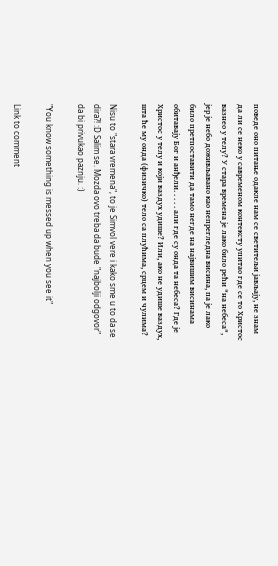поведе оно питање одакле нам се светитељи јављају, не знам да ли се неко у савременом контексту упитао где се то Христос вазнео у телу? У стара времена је лако било рећи "на небеса", јер је небо доживљавано као непрегледна висина, па је лако било претпоставити да тамо негде на највишим висинама обитавају Бог и анђели. . . . . али где су онда та небеса? Где је Христос у телу и који ваздух удише? Или, ако не удише ваздух, шта ће му онда (физичко) тело са плућима, срцем и чулима?

Nisu to "stara vremena", to je Simvol vere i kako sme u to da se dira?! :D Salim se. Mozda ovo treba da bude "najbolji odgovor" da bi privukao paznju. :)

"You know something is messed up when you see it"

Link to comment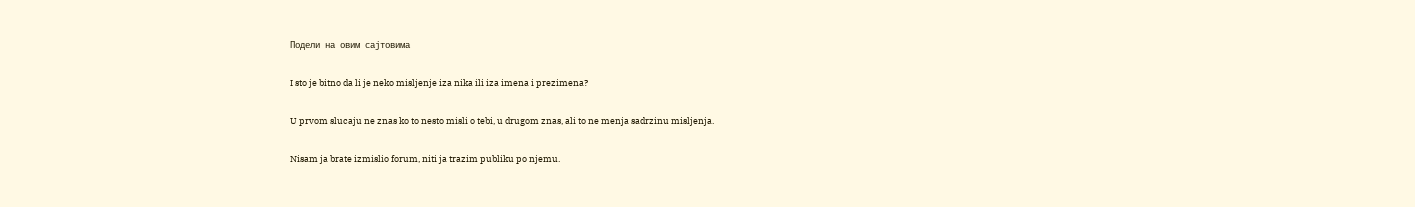Подели на овим сајтовима

I sto je bitno da li je neko misljenje iza nika ili iza imena i prezimena?

U prvom slucaju ne znas ko to nesto misli o tebi, u drugom znas, ali to ne menja sadrzinu misljenja.

Nisam ja brate izmislio forum, niti ja trazim publiku po njemu.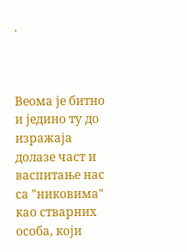.



Веома је битно и једино ту до изражаја долазе част и васпитање нас са "никовима" као стварних особа, који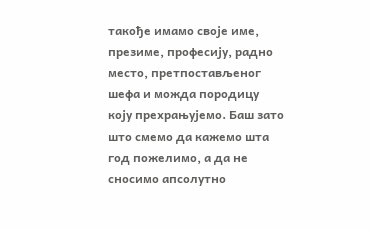такође имамо своје име, презиме, професију, радно место, претпостављеног шефа и можда породицу коју прехрањујемо. Баш зато што смемо да кажемо шта год пожелимо, а да не сносимо апсолутно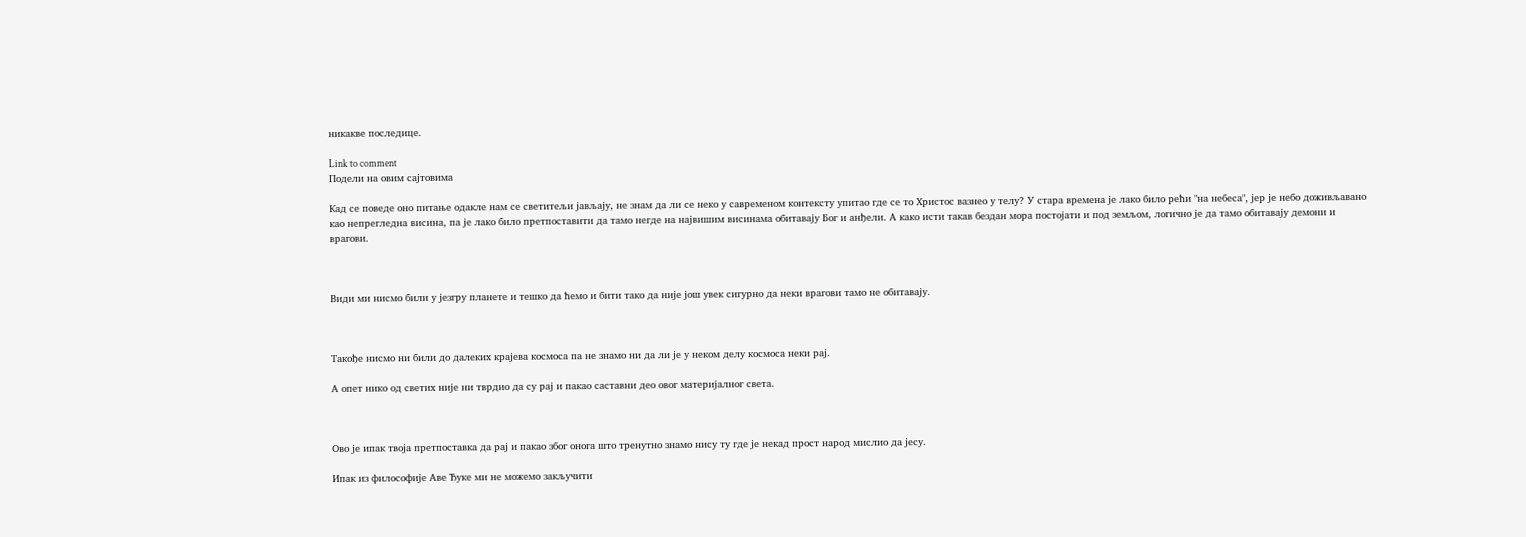никакве последице.

Link to comment
Подели на овим сајтовима

Кад се поведе оно питање одакле нам се светитељи јављају, не знам да ли се неко у савременом контексту упитао где се то Христос вазнео у телу? У стара времена је лако било рећи "на небеса", јер је небо доживљавано као непрегледна висина, па је лако било претпоставити да тамо негде на највишим висинама обитавају Бог и анђели. А како исти такав бездан мора постојати и под земљом, логично је да тамо обитавају демони и врагови.



Види ми нисмо били у језгру планете и тешко да ћемо и бити тако да није још увек сигурно да неки врагови тамо не обитавају.



Такође нисмо ни били до далеких крајева космоса па не знамо ни да ли је у неком делу космоса неки рај.

А опет нико од светих није ни тврдио да су рај и пакао саставни део овог материјалног света.



Ово је ипак твоја претпоставка да рај и пакао због онога што тренутно знамо нису ту где је некад прост народ мислио да јесу.

Ипак из философије Аве Ђуке ми не можемо закључити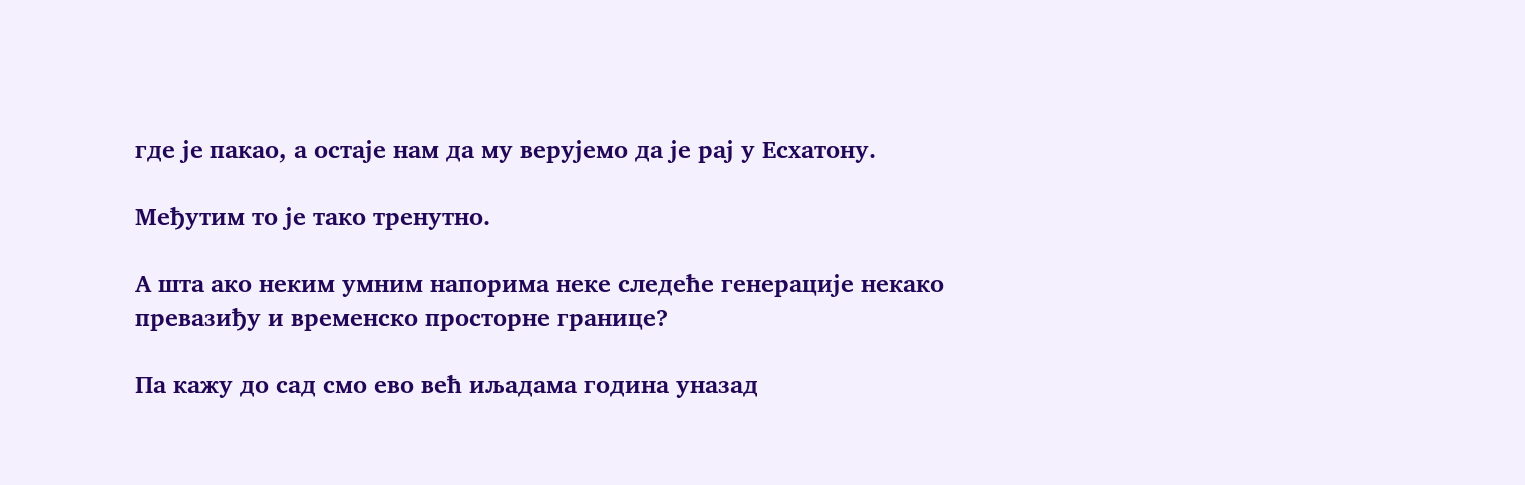где је пакао, а остаје нам да му верујемо да је рај у Есхатону.

Међутим то је тако тренутно.

А шта ако неким умним напорима неке следеће генерације некако превазиђу и временско просторне границе?

Па кажу до сад смо ево већ иљадама година уназад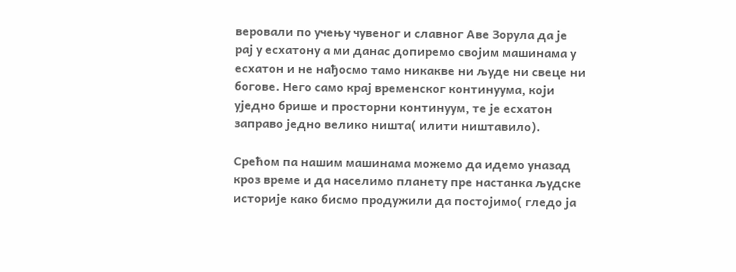веровали по учењу чувеног и славног Аве Зорула да је рај у есхатону а ми данас допиремо својим машинама у есхатон и не нађосмо тамо никакве ни људе ни свеце ни богове. Него само крај временског континуума, који уједно брише и просторни континуум, те је есхатон заправо једно велико ништа( илити ништавило).

Срећом па нашим машинама можемо да идемо уназад кроз време и да населимо планету пре настанка људске историје како бисмо продужили да постојимо( гледо ја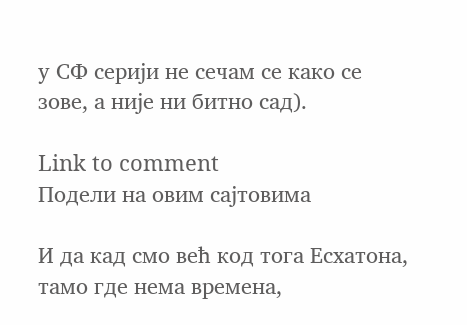у СФ серији не сечам се како се зове, а није ни битно сад).

Link to comment
Подели на овим сајтовима

И да кад смо већ код тога Есхатона, тамо где нема времена,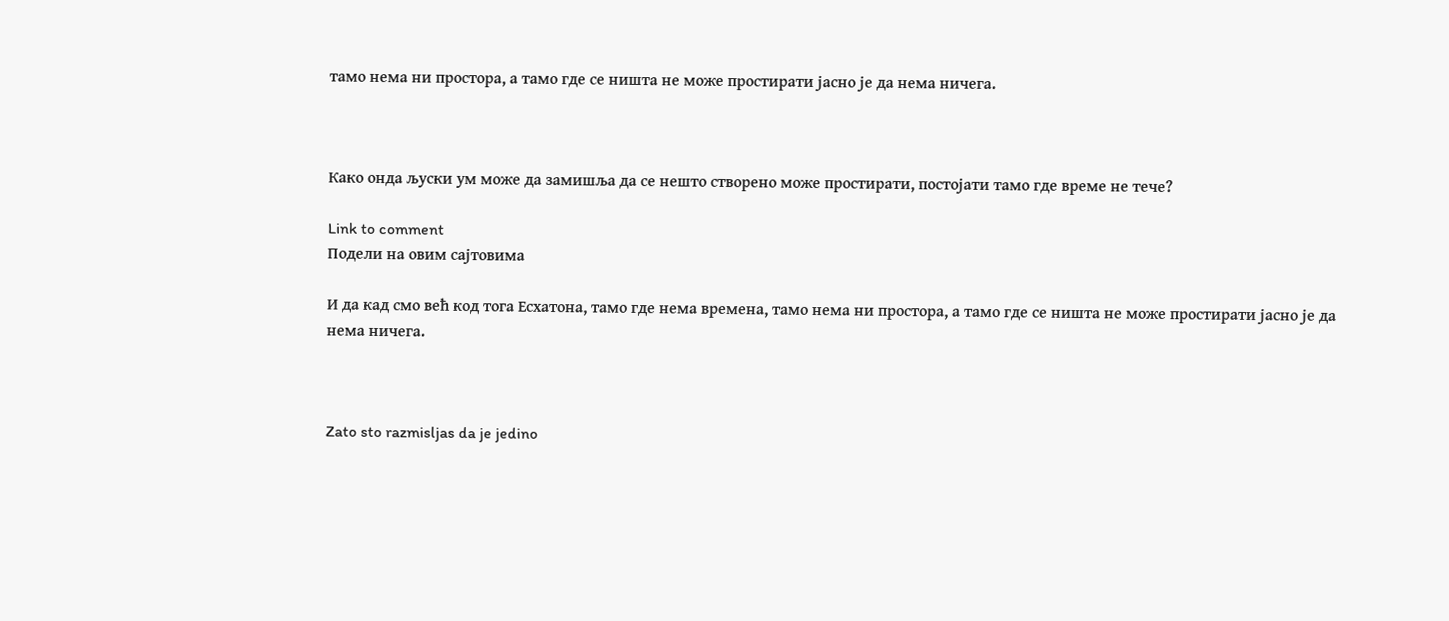тамо нема ни простора, а тамо где се ништа не може простирати јасно је да нема ничега.



Како онда љуски ум може да замишља да се нешто створено може простирати, постојати тамо где време не тече?

Link to comment
Подели на овим сајтовима

И да кад смо већ код тога Есхатона, тамо где нема времена, тамо нема ни простора, а тамо где се ништа не може простирати јасно је да нема ничега.



Zato sto razmisljas da je jedino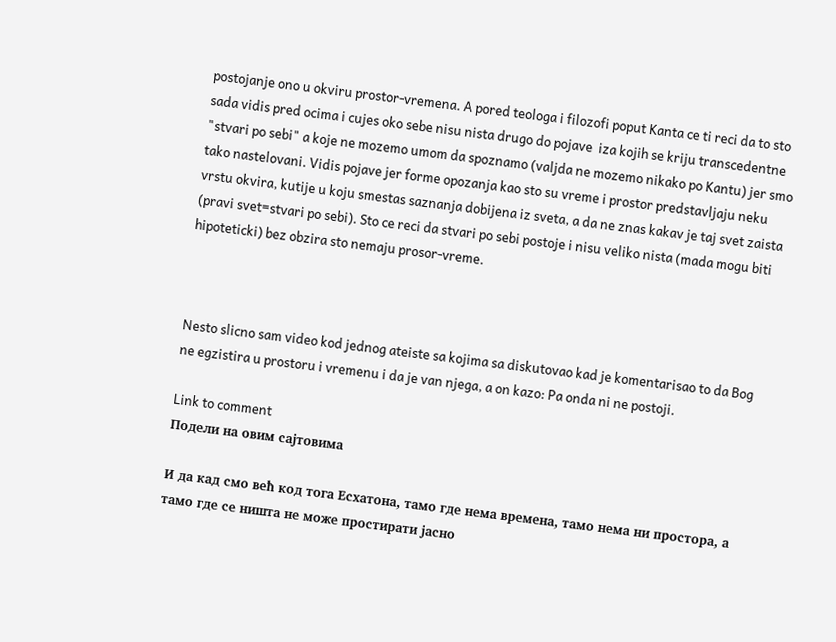postojanje ono u okviru prostor-vremena. A pored teologa i filozofi poput Kanta ce ti reci da to sto sada vidis pred ocima i cujes oko sebe nisu nista drugo do pojave  iza kojih se kriju transcedentne "stvari po sebi" a koje ne mozemo umom da spoznamo (valjda ne mozemo nikako po Kantu) jer smo tako nastelovani. Vidis pojave jer forme opozanja kao sto su vreme i prostor predstavljaju neku vrstu okvira, kutije u koju smestas saznanja dobijena iz sveta, a da ne znas kakav je taj svet zaista (pravi svet=stvari po sebi). Sto ce reci da stvari po sebi postoje i nisu veliko nista (mada mogu biti hipoteticki) bez obzira sto nemaju prosor-vreme.



Nesto slicno sam video kod jednog ateiste sa kojima sa diskutovao kad je komentarisao to da Bog ne egzistira u prostoru i vremenu i da je van njega, a on kazo: Pa onda ni ne postoji.

Link to comment
Подели на овим сајтовима

И да кад смо већ код тога Есхатона, тамо где нема времена, тамо нема ни простора, а тамо где се ништа не може простирати јасно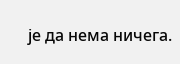је да нема ничега.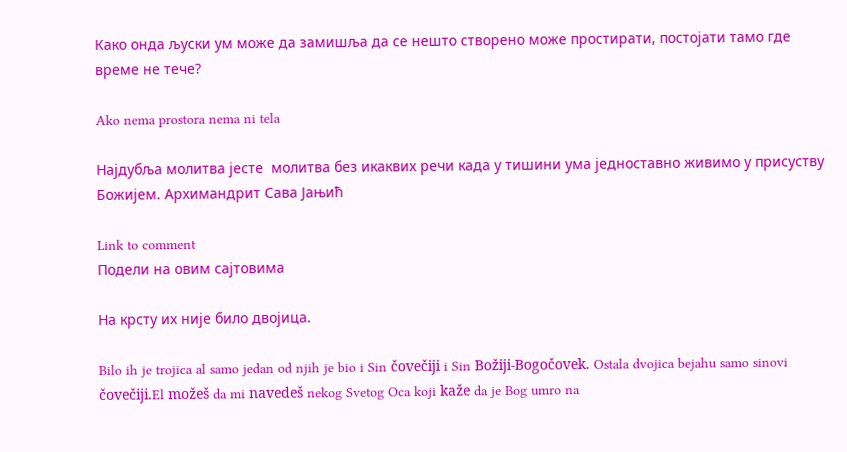Како онда љуски ум може да замишља да се нешто створено може простирати, постојати тамо где време не тече?

Ako nema prostora nema ni tela

Најдубља молитва јесте  молитва без икаквих речи када у тишини ума једноставно живимо у присуству Божијем. Архимандрит Сава Јањић

Link to comment
Подели на овим сајтовима

На крсту их није било двојица.

Bilo ih je trojica al samo jedan od njih je bio i Sin čovečiji i Sin Božiji-Bogočovek. Ostala dvojica bejahu samo sinovi čovečiji.El možeš da mi navedeš nekog Svetog Oca koji kaže da je Bog umro na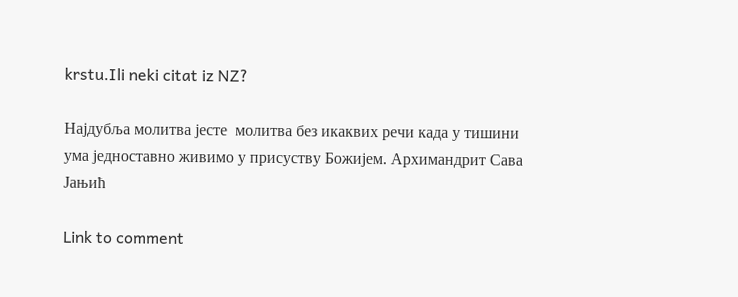krstu.Ili neki citat iz NZ?

Најдубља молитва јесте  молитва без икаквих речи када у тишини ума једноставно живимо у присуству Божијем. Архимандрит Сава Јањић

Link to comment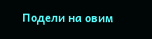Подели на овим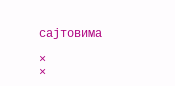сајтовима

×
×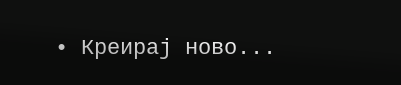• Креирај ново...